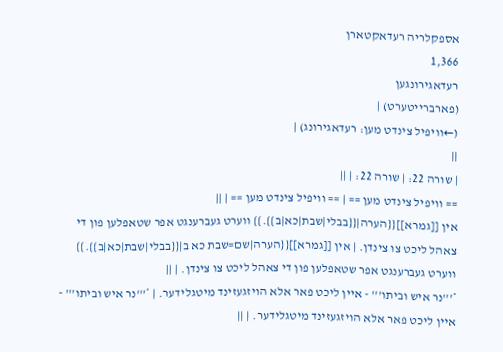אספקלריה רעדאקטארן
1,366
רעדאגירונגען
(פארברייטערט) |
(←וויפיל צינדט מען: רעדאגירונג) |
||
| שורה 22: | שורה 22: | ||
== וויפיל צינדט מען == | == וויפיל צינדט מען == | ||
אין [[גמרא]]{{הערה|{{בבלי|שבת|כא|ב}}.}} ווערט געברענגט אפר שטאפלען פון די צאהל ליכט צו צינדן. | אין [[גמרא]]{{הערה|שם=שבת כא ב|{{בבלי|שבת|כא|ב}}.}} ווערט געברענגט אפר שטאפלען פון די צאהל ליכט צו צינדן. | ||
*'''נר איש וביתו''' - איין ליכט פאר אלא הויזגעזינד מיטגלידער. | *'''נר איש וביתו''' - איין ליכט פאר אלא הויזגעזינד מיטגלידער. | ||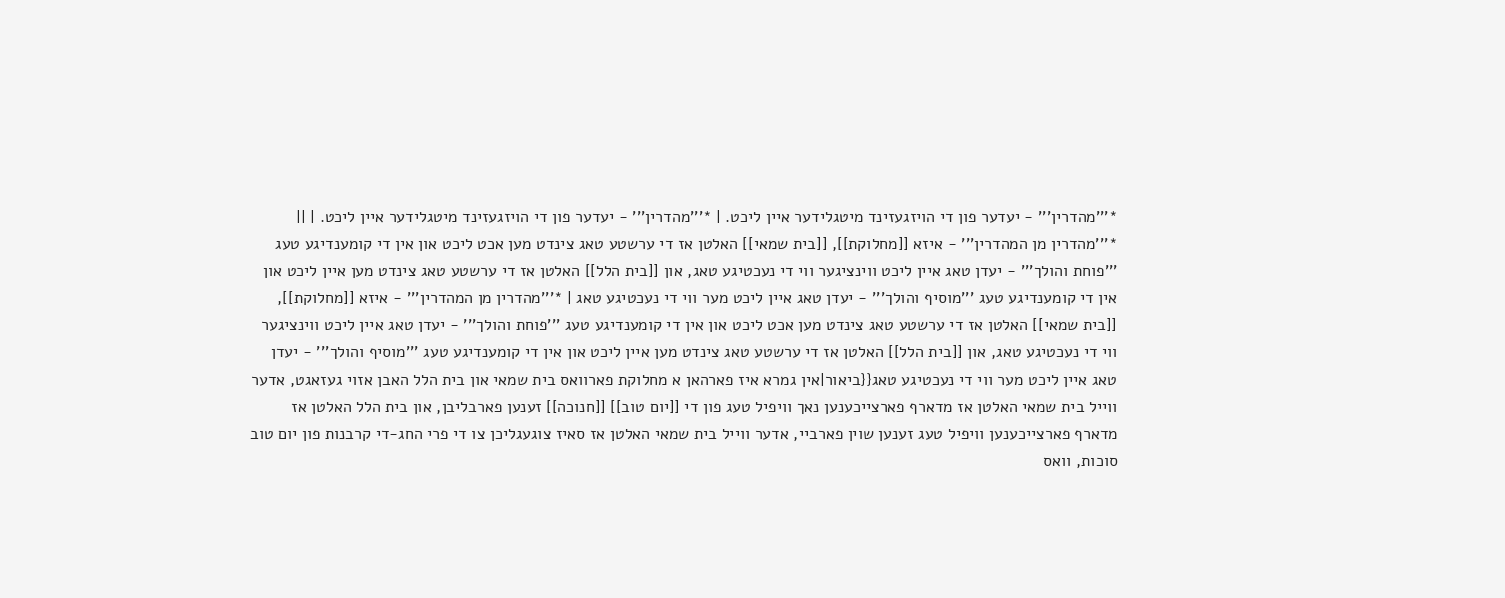*'''מהדרין''' - יעדער פון די הויזגעזינד מיטגלידער איין ליכט. | *'''מהדרין''' - יעדער פון די הויזגעזינד מיטגלידער איין ליכט. | ||
*'''מהדרין מן המהדרין''' - איזא [[מחלוקת]], [[בית שמאי]] האלטן אז די ערשטע טאג צינדט מען אכט ליכט און אין די קומענדיגע טעג '''פוחת והולך''' - יעדן טאג איין ליכט ווינציגער ווי די נעכטיגע טאג, און [[בית הלל]] האלטן אז די ערשטע טאג צינדט מען איין ליכט און אין די קומענדיגע טעג '''מוסיף והולך''' - יעדן טאג איין ליכט מער ווי די נעכטיגע טאג | *'''מהדרין מן המהדרין''' - איזא [[מחלוקת]], [[בית שמאי]] האלטן אז די ערשטע טאג צינדט מען אכט ליכט און אין די קומענדיגע טעג '''פוחת והולך''' - יעדן טאג איין ליכט ווינציגער ווי די נעכטיגע טאג, און [[בית הלל]] האלטן אז די ערשטע טאג צינדט מען איין ליכט און אין די קומענדיגע טעג '''מוסיף והולך''' - יעדן טאג איין ליכט מער ווי די נעכטיגע טאג{{ביאור|אין גמרא איז פארהאן א מחלוקת פארוואס בית שמאי און בית הלל האבן אזוי געזאגט, אדער ווייל בית שמאי האלטן אז מדארף פארצייכענען נאך וויפיל טעג פון די [[יום טוב]] [[חנוכה]] זענען פארבליבן, און בית הלל האלטן אז מדארף פארצייכענען וויפיל טעג זענען שוין פארביי, אדער ווייל בית שמאי האלטן אז סאיז צוגעגליכן צו די פרי החג-די קרבנות פון יום טוב סוכות, וואס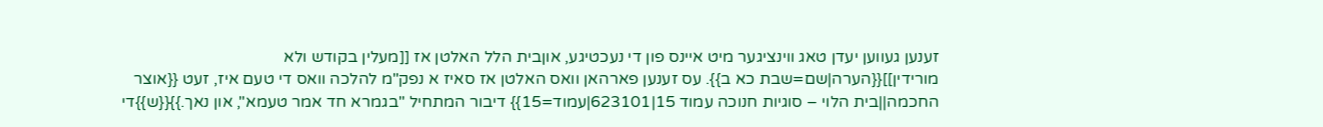זענען געווען יעדן טאג ווינציגער מיט איינס פון די נעכטיגע, אוןבית הלל האלטן אז [[מעלין בקודש ולא מורידין]]{{הערה|שם=שבת כא ב}}. עס זענען פארהאן וואס האלטן אז סאיז א נפק"מ להלכה וואס די טעם איז, זעט {{אוצר החכמה||בית הלוי – סוגיות חנוכה עמוד 15|623101|עמוד=15}} דיבור המתחיל "בגמרא חד אמר טעמא", און נאך.}}{{ש}}די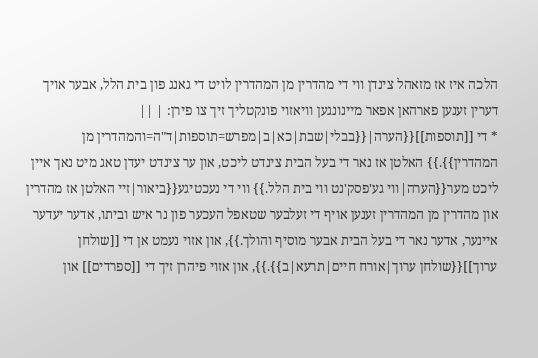הלכה איז אז מזאהל צינדן ווי די מהדרין מן המהדרין לויט די גאנג פון בית הלל, אבער אויך דערין זענען פארהאן אפאר מיינונגען וויאזוי פונקטליך זיך צו פירן: | ||
* די [[תוספות]]{{הערה|{{בבלי|שבת|כא|ב|מפרש=תוספות|ד"ה=והמהדרין מן המהדרין}}.}} האלטן אז נאר די בעל הבית צינדט ליכט, און ער צינדט יעדן טאג מיט נאך איין ליכט מער{{הערה|ווי גע'פסק'נט ווי בית הלל.}} ווי די נעכטיגע{{ביאור|זיי האלטן אז מהדרין און מהדרין מן המהדרין זענען אויף די זעלבער שטאפל העכער פון נר איש וביתו, אדער יעדער איינער, אדער נאר די בעל הבית אבער מוסיף והולך.}}, און אזוי נעמט אן די [[שולחן ערוך]]{{שולחן ערוך|אורח חיים|תרעא|ב}}.}}, און אזוי פיהרן זיך די [[ספרדים]] און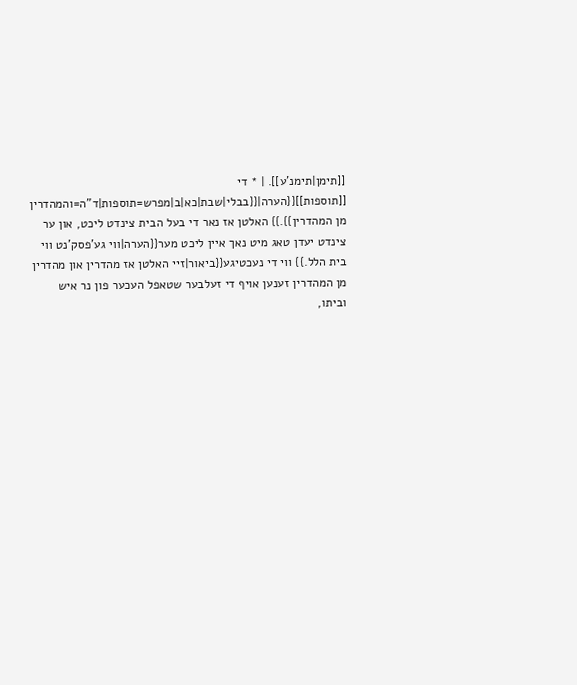[[תימן|תימנ'ע]]. | * די [[תוספות]]{{הערה|{{בבלי|שבת|כא|ב|מפרש=תוספות|ד"ה=והמהדרין מן המהדרין}}.}} האלטן אז נאר די בעל הבית צינדט ליכט, און ער צינדט יעדן טאג מיט נאך איין ליכט מער{{הערה|ווי גע'פסק'נט ווי בית הלל.}} ווי די נעכטיגע{{ביאור|זיי האלטן אז מהדרין און מהדרין מן המהדרין זענען אויף די זעלבער שטאפל העכער פון נר איש וביתו,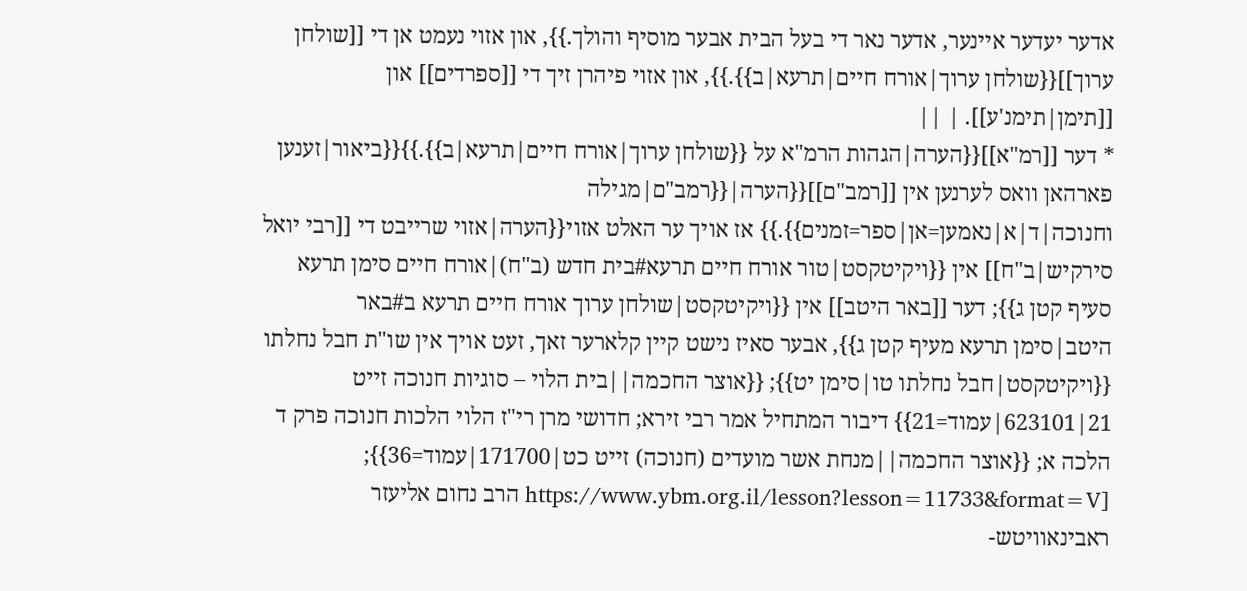אדער יעדער איינער, אדער נאר די בעל הבית אבער מוסיף והולך.}}, און אזוי נעמט אן די [[שולחן ערוך]]{{שולחן ערוך|אורח חיים|תרעא|ב}}.}}, און אזוי פיהרן זיך די [[ספרדים]] און [[תימן|תימנ'ע]]. | ||
* דער [[רמ"א]]{{הערה|הגהות הרמ"א על {{שולחן ערוך|אורח חיים|תרעא|ב}}.}}{{ביאור|זענען פארהאן וואס לערנען אין [[רמב"ם]]{{הערה|{{רמב"ם|מגילה וחנוכה|ד|א|נאמען=אן|ספר=זמנים}}.}} אז אויך ער האלט אזוי{{הערה|אזוי שרייבט די [[רבי יואל סירקיש|ב"ח]] אין {{ויקיטקסט|טור אורח חיים תרעא#בית חדש (ב"ח)|אורח חיים סימן תרעא סעיף קטן ג}}; דער [[באר היטב]] אין {{ויקיטקסט|שולחן ערוך אורח חיים תרעא ב#באר היטב|סימן תרעא מעיף קטן ג}}, אבער סאיז נישט קיין קלארער זאך, זעט אויך אין שו"ת חבל נחלתו {{ויקיטקסט|חבל נחלתו טו|סימן יט}}; {{אוצר החכמה||בית הלוי – סוגיות חנוכה זייט 21|623101|עמוד=21}} דיבור המתחיל אמר רבי זירא; חדושי מרן רי"ז הלוי הלכות חנוכה פרק ד הלכה א; {{אוצר החכמה||מנחת אשר מועדים (חנוכה) זייט כט|171700|עמוד=36}}; [https://www.ybm.org.il/lesson?lesson=11733&format=V הרב נחום אליעזר ראבינאוויטש-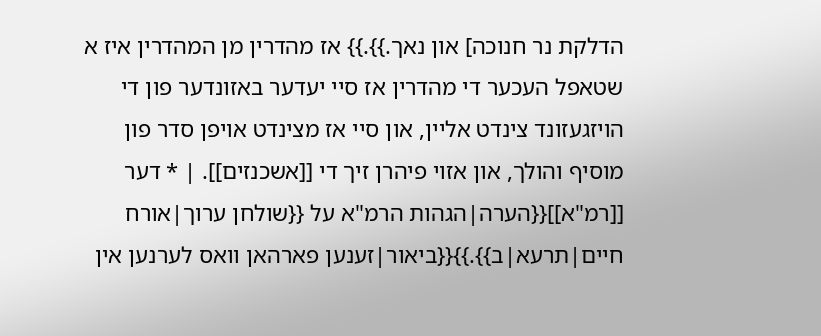הדלקת נר חנוכה] און נאך.}}.}} אז מהדרין מן המהדרין איז א שטאפל העכער די מהדרין אז סיי יעדער באזונדער פון די הויזגעזונד צינדט אליין, און סיי אז מצינדט אויפן סדר פון מוסיף והולך, און אזוי פיהרן זיך די [[אשכנזים]]. | * דער [[רמ"א]]{{הערה|הגהות הרמ"א על {{שולחן ערוך|אורח חיים|תרעא|ב}}.}}{{ביאור|זענען פארהאן וואס לערנען אין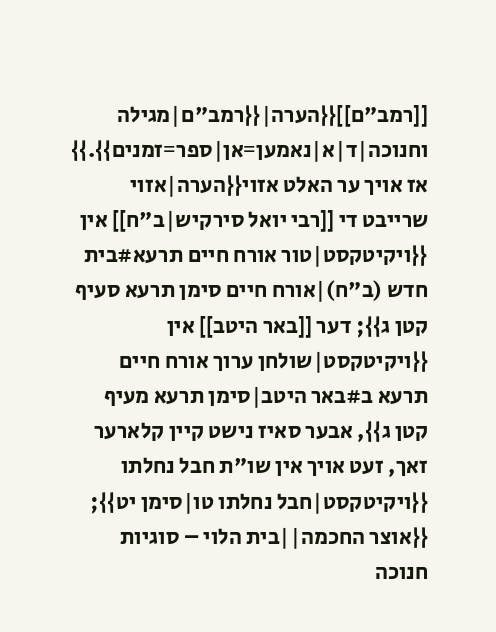[[רמב"ם]]{{הערה|{{רמב"ם|מגילה וחנוכה|ד|א|נאמען=אן|ספר=זמנים}}.}} אז אויך ער האלט אזוי{{הערה|אזוי שרייבט די [[רבי יואל סירקיש|ב"ח]] אין {{ויקיטקסט|טור אורח חיים תרעא#בית חדש (ב"ח)|אורח חיים סימן תרעא סעיף קטן ג}}; דער [[באר היטב]] אין {{ויקיטקסט|שולחן ערוך אורח חיים תרעא ב#באר היטב|סימן תרעא מעיף קטן ג}}, אבער סאיז נישט קיין קלארער זאך, זעט אויך אין שו"ת חבל נחלתו {{ויקיטקסט|חבל נחלתו טו|סימן יט}}; {{אוצר החכמה||בית הלוי – סוגיות חנוכה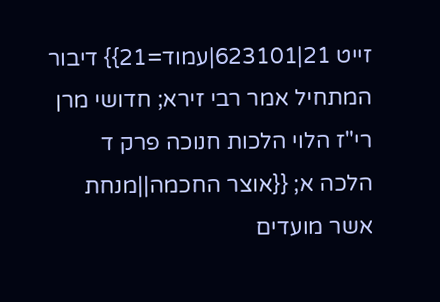זייט 21|623101|עמוד=21}} דיבור המתחיל אמר רבי זירא; חדושי מרן רי"ז הלוי הלכות חנוכה פרק ד הלכה א; {{אוצר החכמה||מנחת אשר מועדים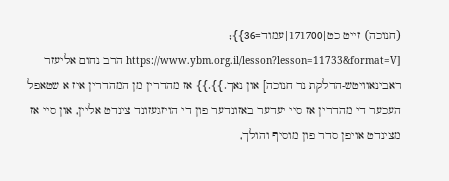(חנוכה) זייט כט|171700|עמוד=36}}; [https://www.ybm.org.il/lesson?lesson=11733&format=V הרב נחום אליעזר ראבינאוויטש-הדלקת נר חנוכה] און נאך.}}.}} אז מהדרין מן המהדרין איז א שטאפל העכער די מהדרין אז סיי יעדער באזונדער פון די הויזגעזונד צינדט אליין, און סיי אז מצינדט אויפן סדר פון מוסיף והולך,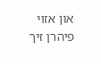און אזוי פיהרן זיך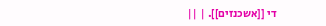די [[אשכנזים]]. | ||